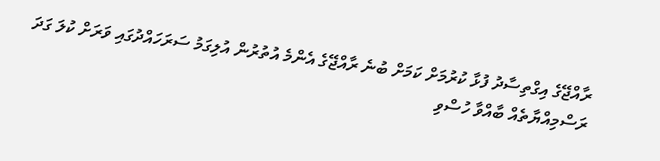ރާއްޖޭގެ އިގްތިސާދު ފުޅާ ކުރުމަށް ކަމަށް ބުނެ ރާއްޖޭގެ އެންމެ އުތުރުން އުލިގަމު ސަރަހައްދުގައި ވަރަށް ކުލަ ގަދަ ރަސްމިއްޔާތެއް ބާއްވާ ހުސްވި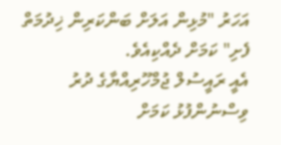އަހަރު "މުޅިން އަލަށް ބަންކަރިން ޚިދުމަތް ފެށި" ކަމަށް ދެއްކިއެވެ.
އެއީ ރައީސުލް ޖުމްހޫރިއްޔާގެ ދުރު ވިސްނުންފުޅު ކަމަށް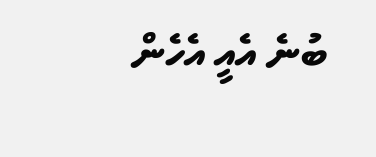ބުނެ އެއީ އެހެން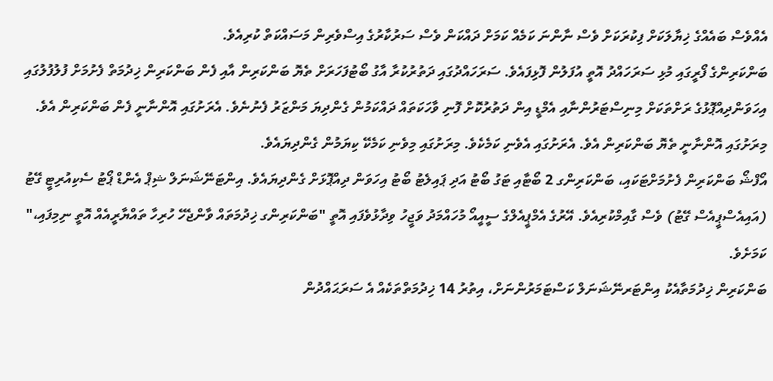އެއްވެސް ބައެއްގެ ޚިޔާލަކަށް ފިކުރަކަށް ވެސް ނާންނަ ކަމެއް ކަމަށް ދައްކަން ވެސް ސަރުކާރުގެ އިސްވެރިން މަސައްކަތް ކުރިއެވެ.
ބަންކަރިންގެ ފޯރީގައި މުޅި ސަރަހައްދު އޮތީ އުފަލުން ފޮޅިފައެވެ. ސަރަހައްދުގައި ދަތުރުކުރާ އާގު ބޯޓުފަހަރަށް ތެޔޮ ބަންކަރިން އާއި ފެން ބަންކަރިން ޚިދުމަތް ފެށުމަށް ފުލުފުލުގައި އިހަވަންދިއްޕޮޅުގެ ރަށްތަކަށް މިނިސްޓަރުންނާއި އެމްޑީ އިން ދަތުރުކޮށް ފޮނި ވާހަކަތައް ދައްކަމުން ގެންދިޔަ މަންޒަރު ފެނުނެވެ. އެރަށުގައި އޮންނާނީ ފެން ބަންކަރިން އެވެ. މިރަށުގައި އޮންނާނީ ތެޔޮ ބަންކަރިން އެވެ. އެރަށުގައި އެވެނި ކަމެކެވެ. މިރަށުގައި މިވެނި ކަމެކޭ ކިޔަމުން ގެންދިޔައެވެ.
އޯފްޝޯ ބަންކަރިން ފެށުމަށްޓަކައި، ބަންކަރިންގ 2 ބޯޓާއި ޓަގު ބޯޓު އަދި ޕައިލެޓު ބޯޓު އިހަވަން ދިއްޕޮޅަށް ގެންދިޔައެވެ. އިންޓަނޭޝަނަލް ޝިޕް އެންޑް ޕޯޓު ސެކިއުރިޓީ ގޭޓު (އައިއެސްޕީއެސް ގޭޓު) ވެސް ގާއިމްކުރިއެވެ. އޭރުގެ އެމްޕީއެލްގެ ސީއީއޯ މުހައްމަދު ވަޖީހު ވިދާޅުވެފައި އޮތީ "ބަންކަރިންގ ޚިދުމަތައް ވާންޖެހޭ ހުރިހާ ތައްޔާރީއެއް އޮތީ ނިމިފައި،" ކަމަށެވެ.
ބަންކަރިން ޚިދުމަތާއެކު އިންޓަރނޭޝަނަލް ކަސްޓަމަރުންނަށް، އިތުރު 14 ޚިދުމަތްތަކެއް އެ ސަރަޙައްދުން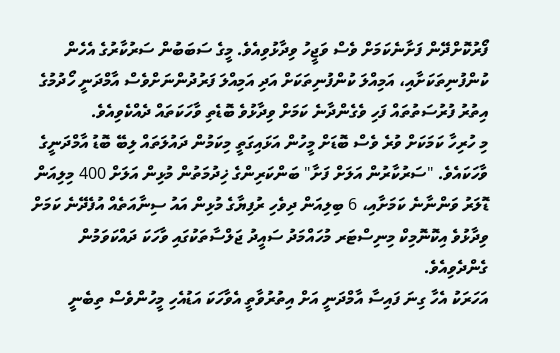ފޯރުކޮށްދޭން ފަށާނެކަމަށް ވެސް ވަޖީހު ވިދާޅުވިއެވެ. މީގެ ސަބަބުން ސަރުކާރުގެ އެހެން ކުންފުނިތަކަށާއި، އަމިއްލަ ކުންފުނިތަކަށް އަދި އަމިއްލަ ފަރުދުންނަށްވެސް އާމްދަނީ ހޯދުމުގެ އިތުރު ފުރުސަތުތައް ފަހި ވެގެންދާނެ ކަމަށް ވިދާޅުވެ ބޮޑެތި ވާހަކަތައް ދެއްކެވިއެވެ.
މި ހުރިހާ ކަމަކަށް ވުރެ ވެސް ބޮޑަށް މީހުން އަޅައިގަތީ މިކަމުން ދައުލަތައް ލިބޭ ބޮޑު އާމްދަނީގެ ވާހަކައެވެ. "ސަރުކާރުން އަލަށް ފަށާ" ބަންކަރިންގެ ޚިދުމަތުން މުޅިން އަލަށް 400 މިލިއަން ޑޮލަރު ވަންނާނެ ކަމަށާއި، 6 ބިލިއަން ދިވެހި ރުފިޔާގެ މުޅިން އައު ސިނާއަތެއް އުފެދޭނެ ކަމަށް ވިދާޅުވެ އިކޮނޮމިކް މިނިސްޓަރ މުހައްމަދު ސައީދު ޖަލްސާތަކުގައި ވާހަކަ ދައްކަވަމުން ގެންދެވިއެވެ.
އަހަރަކު އެހާ ގިނަ ފައިސާ އާމްދަނީ އަށް އިތުރުވާތީ އެވާހަކަ އަޑުއެހި މީހުންވެސް ތިބެނީ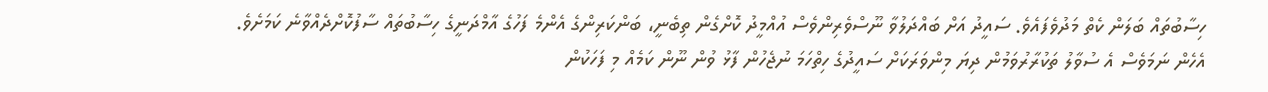ހިސާބުތައް ބަލަން ކެތް މަދުވެފައެވެ. ސައީދު އަށް ބައްދަލުވާ ނޫސްވެރިންވެސް އުއްމީދު ކޮށްގެން ތިބެނީ، ބަންކަރިންގެ އެންމެ ފަހުގެ އާމްދަނީގެ ހިސާބުތައް ސާފުކޮށްދެއްވާނެ ކަމަށެވެ.
އެހެން ނަމަވެސް އެ ސުވާލު ތަކުރާރުވަމުން ދިޔަ މިންވަރަކަށް ސައީދުގެ ހިތްހަމަ ނުޖެހުން ފާޅު ވުން ނޫން ކަމެއް މި ފަހަކުން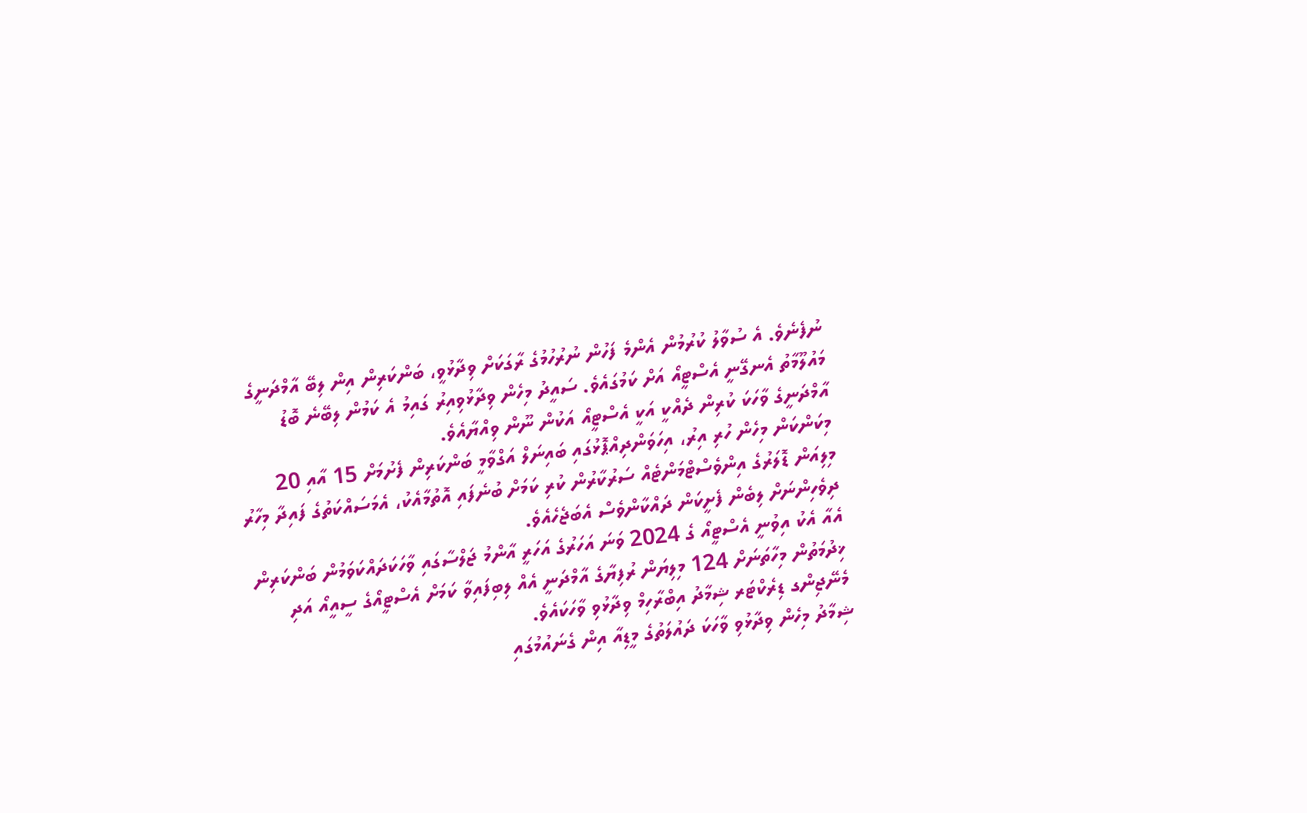ނުފެނެވެ. އެ ސުވާލު ކުރުމުން އެންމެ ފަހުން ނުރުހުމުގެ ރާގަކަށް ވިދާޅުވީ، ބަންކަރިން އިން ލިބޭ އާމްދަނީގެ މައުލޫމާތު އެނގޭނީ އެސްޓީއޯ އަށް ކަމުގައެވެ. ސައީދު މިހެން ވިދާޅުވިއިރު ގައިމު އެ ކަމުން ލިބޭނެ ބޮޑު އާމްދަނީގެ ވާހަކަ ކުރިން ދެއްކީ އަކީ އެސްޓީއޯ އަކުން ނޫން ވިއްޔާއެވެ.
މިކަންކަން މިހެން ހުރި އިރު، އިހަވަންދިއްޕޮޅުގައި ބައިނަލް އަގްވާމީ ބަންކަރިން ފެށުމަށް 15 އާއި 20 މިލިއަން ޑޮލަރުގެ އިންވެސްޓްމަންޓެއް ސަރުކާރުން ކުރި ކަމަށް ބުނެފައި އޮތުމާއެކު، އެމަސައްކަތުގެ ފައިދާ މިހާރު ދިވެހިންނަށް ލިބެން ފެށީކަން ދައްކާންވެސް އެބަޖެހެއެވެ.
އެއާ އެކު އިވުނީ އެސްޓީއޯ ގެ 2024 ވަނަ އަހަރުގެ އަހަރީ އާންމު ޖަލްސާގައި ވާހަކަދައްކަވަމުން ބަންކަރިން ޚިދުމަތުން މިހާތަނަށް 124 މިލިޔަން ރުފިޔާގެ އާމްދަނީ އެއް ލިބިފައިވާ ކަމަށް އެސްޓީއޯގެ ސީއީއޯ އަދި މެނޭޖިންގ ޑިރެކްޓަރ ޝިމާދު އިބްރާހިމް ވިދާޅުވި ވާހަކައެވެ.
ޝިމާދު މިހެން ވިދާޅުވި ވާހަކަ ދައުލަތުގެ މީޑިއާ އިން ގެނައުމުގައި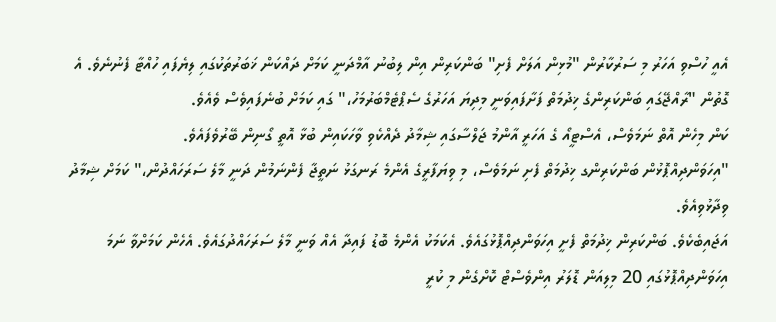އެއީ ހުސްވި އަހަރު މި ސަރުކާރުން "މުޅިން އަލަށް ފެށި" ބަންކަރިން އިން ލިބުނު އާމްދަނީ ކަމަށް ދައްކަން ޚަބަރުތަކުގައި ލިޔެފައި ހުއްޓާ ފެނުނެވެ. އެ ގޮތުން "ރާއްޖޭގައި ބަންކަރިންގެ ޚިދުމަތް ފަށާފައިވަނީ މިދިޔަ އަހަރުގެ ސެޕްޓެމްބަރުމަހު،" ގައި ކަމަށް ބުނެފައިވެސް ވެއެވެ.
ކަން މިހެން އޮތް ނަމަވެސް، އެސްޓީއޯ ގެ އަހަރީ އާންމު ޖަލްސާގައި ޝިމާދު ދެއްކެވި ވާހަކައިން ބުޅާ އޮތީ ގޯނިން ބޭރުވެފައެވެ.
"އިހަވަންދިއްޕޮޅުން ބަންކަރިންގ ޚިދުމަތް ފެށި ނަމަވެސް، މި ވިޔަފާރީގެ އެންމެ ރަނގަޅު ނަތީޖާ ފެންނަމުން ދަނީ މާލެ ސަރަހައްދުން،" ކަމަށް ޝިމާދު ވިދާޅުވިއެވެ.
އަޖައިބެކެވެ. ބަންކަރިން ޚިދުމަތް ފެށީ އިހަވަންދިއްޕޮޅުގައެވެ. އެކަމަކު އެންމެ ބޮޑު ފައިދާ އެއް ވަނީ މާލެ ސަރަހައްދުގައެވެ. އެހެން ކަމަށްވާ ނަމަ އިހަވަންދިއްޕޮޅުގައި 20 މިލިއަން ޑޮލަރު އިންވެސްޓް ކޮށްގެން މި ކުރީ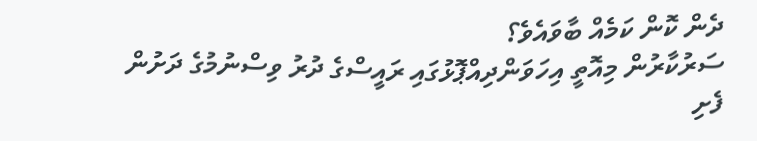ދެން ކޮން ކަމެއް ބާވައެވެ؟
ސަރުކާރުން މިއޮތީ އިހަވަންދިއްޕޮޅުގައި ރައީސްގެ ދުރު ވިސްނުމުގެ ދަށުން ފެށި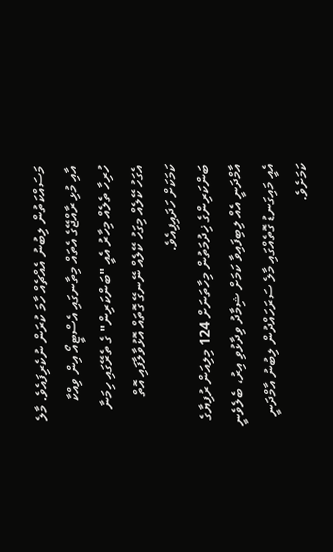މަސައްކަތުން ލިބުނު އެއްޗެއް ހާމަ ކުރަން ނުކެރިފައެވެ. މާލެ އާއި މުޅި ރާއްޖޭގެ އެތައް މިތާނގައި އެސްޓީއޯ އިން ވިއްކާ ހުރިހާ ތެލެއް މިހާރު އެއީ "ބަންކަރިން" ގެ ތެރޭގައި ހިމަނާ އެގަހު ކޭލެއް މިގަހު ކޭލެއް ނޭނގޭ ގޮތައް އޮޅުވާލާފައި އޮތް ކަމަކަށް ހަދައިފިއެވެ.
ބަންކަރިންގެ ޚިދުމަތުން މިހާތަނަށް 124 މިލިއަން ރުފިޔާގެ އާމްދަނީ އެއް ލިބިފައިވާ ކަމަށް ޝިމާދު ވިދާޅުވި އިރު، ބެލެވެނީ އެއީ މައިގަނޑު ގޮތެއްގައި މާލެ ސަރަހައްދުން ލިބުނު އާމްދަނީ ކަމަށެވެ.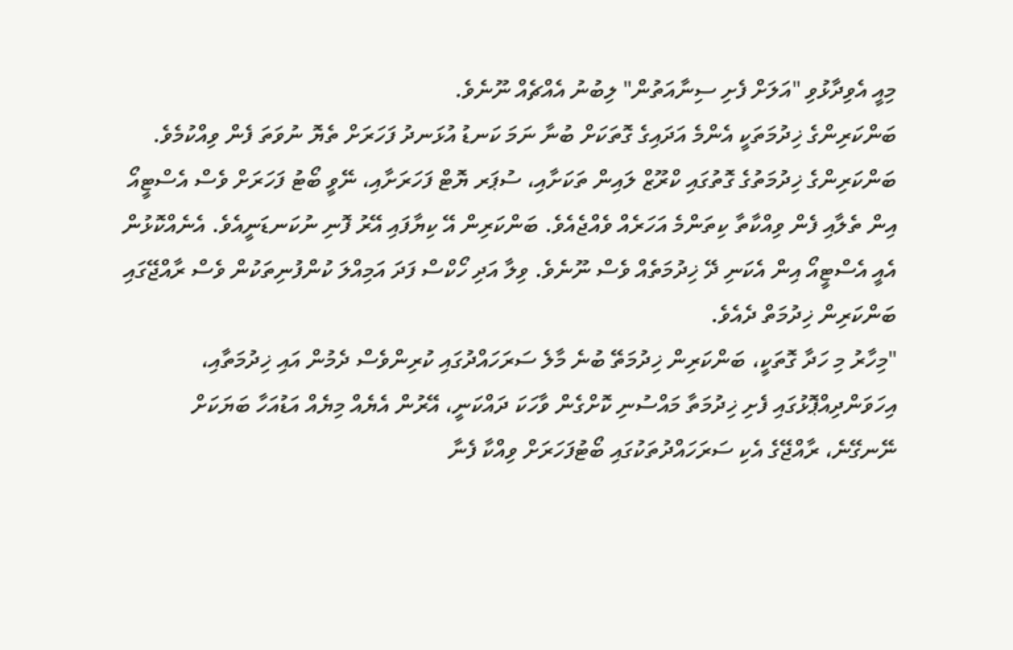މިއީ އެވިދާޅުވި "އަލަށް ފެށި ސިނާއަތުން" ލިބުނު އެއްޗެއް ނޫނެވެ.
ބަންކަރިންގެ ޚިދުމަތަކީ އެންމެ އަދައިގެ ގޮތަކަށް ބުނާ ނަމަ ކަނޑު އުޅަނދު ފަހަރަށް ތެޔޮ ނުވަތަ ފެން ވިއްކުމެވެ.
ބަންކަރިންގެ ޚިދުމަތުގެ ގޮތުގައި ކްރޫޒް ލައިން ތަކަށާއި، ސުޕަރ ޔޮޓް ފަހަރަށާއި، ނޭވީ ބޯޓު ފަހަރަށް ވެސް އެސްޓީއޯ އިން ތެލާއި ފެން ވިއްކާތާ ކިތަންމެ އަހަރެއް ވެއްޖެއެވެ. ބަންކަރިން އޭ ކިޔާފައި އޭރު ފޮނި ނުކަނޑަނީއެވެ. އެނެއްކޮޅުން އެއީ އެސްޓީއޯ އިން އެކަނި ދޭ ޚިދުމަތެއް ވެސް ނޫނެވެ. ވިލާ އަދި ހޯކްސް ފަދަ އަމިއްލަ ކުންފުނިތަކުން ވެސް ރާއްޖޭގައި ބަންކަރިން ޚިދުމަތް ދެއެވެ.
"މިހާރު މި ހަދާ ގޮތަކީ، ބަންކަރިން ޚިދުމަތޭ ބުނެ މާލެ ސަރަހައްދުގައި ކުރިންވެސް ދެމުން އައި ޚިދުމަތާއި، އިހަވަންދިއްޕޮޅުގައި ފެށި ޚިދުމަތާ މައްސުނި ކޮށްގެން ވާހަކަ ދައްކަނީ، އޭރުން އެޔެއް މިޔެއް އަޑުއަހާ ބަޔަކަށް ނޭނގޭނެ، ރާއްޖޭގެ އެކި ސަރަހައްދުތަކުގައި ބޯޓުފަހަރަށް ވިއްކާ ފެނާ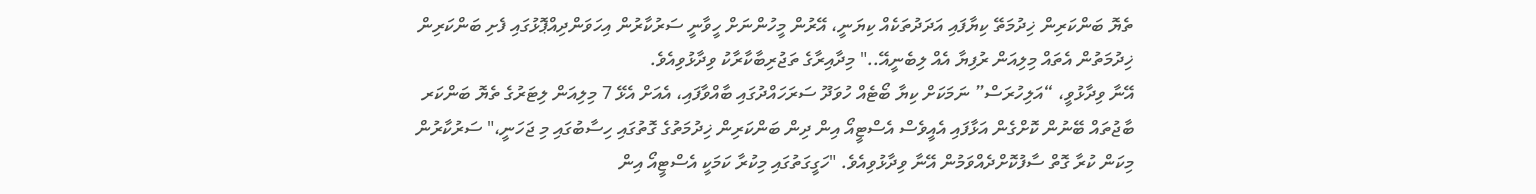ތެޔޮ ބަންކަރިން ޚިދުމަތޭ ކިޔާފައި އަދަދުތަކެއް ކިޔަނީ، އޭރުން މީހުންނަށް ހީވާނީ ސަރުކާރުން އިހަވަންދިއްޕޮޅުގައި ފެށި ބަންކަރިން ޚިދުމަތުން އެތައް މިލިއަން ރުފިޔާ އެއް ލިބެނީއޭ.." މިދާއިރާގެ ތަޖުރިބާކާރާކު ވިދާޅުވިއެވެ.
އޭނާ ވިދާޅުވީ، “އަލިހުރަސް” ނަމަކަށް ކިޔާ ބޯޓެއް ހުވަދޫ ސަރަހައްދުގައި ބާއްވާފައި، އެއަށް އެޅޭ 7 މިލިއަން ލިޓަރުގެ ތެޔޮ ބަންކަރ ބާޖުތައް ބޭނުން ކޮށްގެން އަޅާފައި އެއީވެސް އެސްޓީއޯ އިން ދިން ބަންކަރިން ޚިދުމަތުގެ ގޮތުގައި ހިސާބުގައި މި ޖަހަނީ،" ސަރުކާރުން މިކަން ކުރާ ގޮތް ސާފުކޮށްދެއްވަމުން އޭނާ ވިދާޅުވިއެވެ. "ހަގީގަތުގައި މިކުރާ ކަމަކީ އެސްޓީއޯ އިން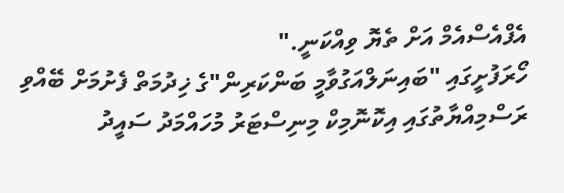އެފްއެސްއެމް އަށް ތެޔޮ ވިއްކަނީ."
ހޯރަފުށީގައި "ބައިނަލްއަގުވާމީ ބަންކަރިން"ގެ ޚިދުމަތް ފެށުމަށް ބޭއްވި ރަސްމިއްޔާތުގައި އިކޮނޮމިކް މިނިސްޓަރު މުހައްމަދު ސައީދު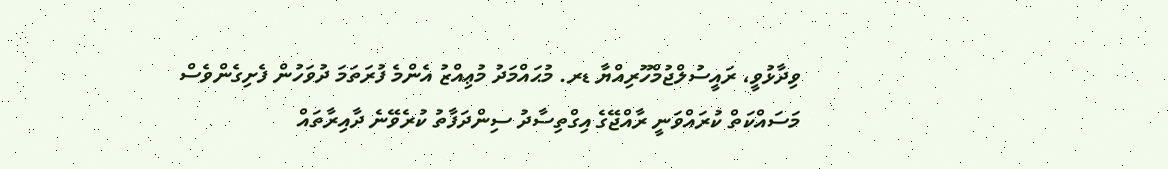ވިދާޅުވީ، ރައީސުލްޖުމްހޫރިއްޔާ ޑރ. މުޙައްމަދު މުޢިއްޒު އެންމެ ފުރަތަމަ ދުވަހުން ފެށިގެންވެސް މަސައްކަތް ކުރައްވަނީ ރާއްޖޭގެ އިގްތިސާދު ސިންދަފާތު ކުރެވޭނެ ދާއިރާތައް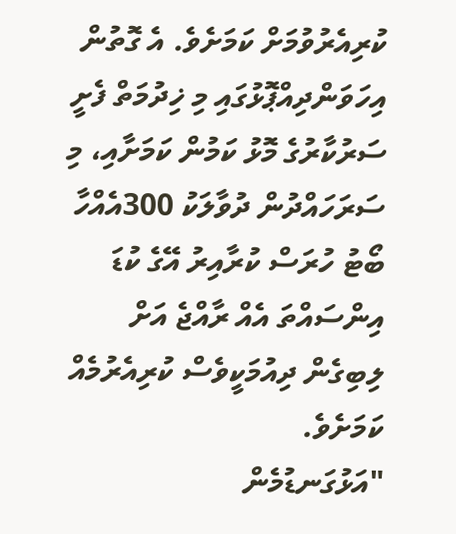ކުރިއެރުވުމަށް ކަމަށެވެ. އެ ގޮތުން އިހަވަންދިއްޕޮޅުގައި މި ޚިދުމަތް ފެށީ ސަރުކާރުގެ މޮޅު ކަމުން ކަމަށާއި، މި ސަރަހައްދުން ދުވާލަކު 300އެއްހާ ބޯޓު ހުރަސް ކުރާއިރު އޭގެ ކުޑަ އިންސައްތަ އެއް ރާއްޖެ އަށް ލިބިގެން ދިއުމަކީވެސް ކުރިއެރުމެއް ކަމަށެވެ.
"އަޅުގަނޑުމެން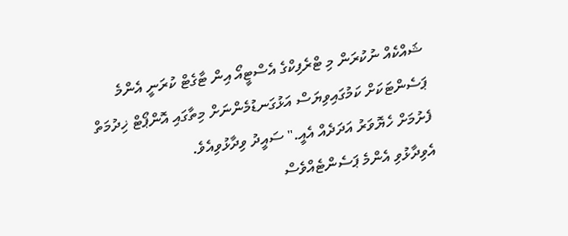ޝައްކެއް ނުކުރަން މި ޓްރެފިކްގެ އެސްޓީއޯ އިން ޓާގެޓް ކުރަނީ އެންމެ ޕަސެންޓަކަށް ކަމުގައިވިޔަސް އަޅުގަނޑުމެންނަށް މިތާގައި އޮންޕޯޓް ޚިދުމަތް ފެށުމަށް ހެޔޮވަރު އަދަދެއް އެއީ." ސައީދު ވިދާޅުވިއެވެ.
އެވިދާޅުވި އެންމެ ޕަސެންޓެއްވެސް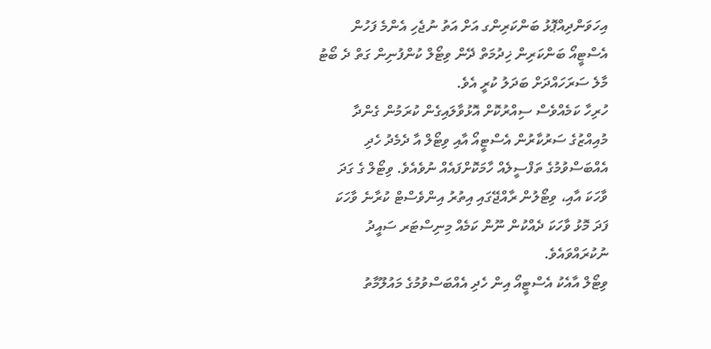އިހަވަންދިއްޕޮޅު ބަންކަރިންގ އަށް އަތު ނުޖެހި އެންމެ ފަހުން އެސްޓީއޯ ބަންކަރިން ޚިދުމަތް ދޭން ވިޓޯލް ކުންފުނިން ގަތް ދެ ބޯޓު މާލެ ސަރަހައްދަށް ބަދަލު ކުރީ އެވެ.
ހުރިހާ ކަމެއްވެސް ސިއްރުކޮށް އޮޅުވާލައިގެން ކުރަމުން ގެންދާ މުއިއްޒުގެ ސަރުކާރުން އެސްޓީއޯ އާއި ވިޓޯލް އާ ދެމެދު ހެދި އެއްބަސްވުމުގެ ތަފްސީލެއް ހާމަކޮށްފައެއް ނުވެއެވެ. ވިޓޯލް ގެ ގަދަ ވާހަކަ އާއި، ވިޓޯލުން ރާއްޖޭގައި އިތުރު އިންވެސްޓް ކުރާނެ ވާހަކަ ފަދަ މޮޅު ވާހަކަ ދެއްކުން ނޫން ކަމެއް މިނިސްޓަރ ސައީދު ނުކުރައްވައެވެ.
ވިޓޯލް އާއެކު އެސްޓީއޯ އިން ހެދި އެއްބަސްވުމުގެ މައުލޫމާތު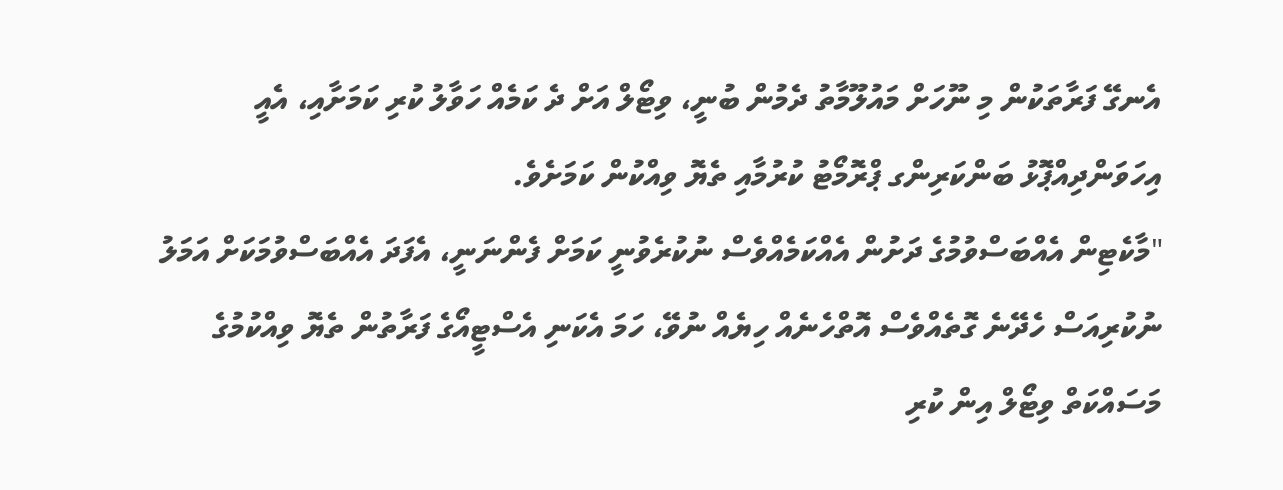އެނގޭ ފަރާތަކުން މި ނޫހަށް މައުލޫމާތު ދެމުން ބުނީ، ވިޓޯލް އަށް ދެ ކަމެއް ހަވާލު ކުރި ކަމަށާއި، އެއީ އިހަވަންދިއްޕޮޅު ބަންކަރިންގ ޕްރޮމޯޓު ކުރުމާއި ތެޔޮ ވިއްކުން ކަމަށެވެ.
"މާކެޓިން އެއްބަސްވުމުގެ ދަށުން އެއްކަމެއްވެސް ނުކުރެވުނީ ކަމަށް ފެންނަނީ، އެފަދަ އެއްބަސްވުމަކަށް އަމަލު ނުކުރިއަސް ހެދޭނެ ގޮތެއްވެސް އޮތްހެނެއް ހިޔެއް ނުވޭ، ހަމަ އެކަނި އެސްޓީއޯގެ ފަރާތުން ތެޔޮ ވިއްކުމުގެ މަސައްކަތް ވިޓޯލް އިން ކުރި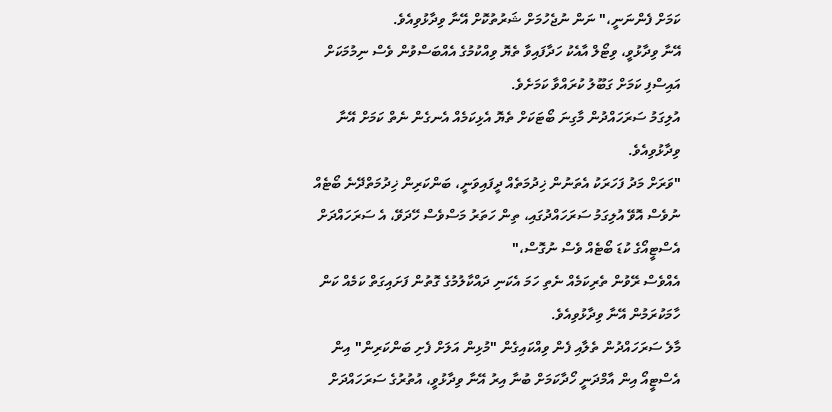ކަމަށް ފެންނަނީ،" ނަން ނުޖެހުމަށް ޝަރުތުކޮށް އޭނާ ވިދާޅުވިއެވެ.
އޭނާ ވިދާޅުވީ، ވިޓޯލް އާއެކު ހަދާފައިވާ ތެޔޮ ވިއްކުމުގެ އެއްބަސްވުން ވެސް ނިމުމަކަށް އައިސްފި ކަމަށް ގަބޫލު ކުރައްވާ ކަމަށެވެ.
އުލިގަމު ސަރަހައްދުން މާގިނަ ބޯޓަކަށް ތެޔޮ އެޅިކަމެއް އެނގެން ނެތް ކަމަށް އޭނާ ވިދާޅުވިއެވެ.
"ވަރަށް މަދު ފަހަރަކު އެތަނުން ޚިދުމަތެއް ދީފައިވަނީ، ބަންކަރިން ޚިދުމަތްދޭނެ ބޯޓެއް ނުވެސް އޮވޭ އުލިގަމު ސަރަހައްދުގައި، ތިން ހަތަރު މަސްވެސް ހޭދަވޭ، އެ ސަރަހައްދަށް އެސްޓީއޯގެ ކުޑަ ބޯޓެއް ވެސް ނުގޮސް،"
އެއްވެސް ރޭވުން ތެރިކަމެއް ނެތި ހަމަ އެކަނި ދައްކާލުމުގެ ގޮތުން ފަށައިގަތް ކަމެއް ކަން ހާމަކުރަމުން އޭނާ ވިދާޅުވިއެވެ.
މާލެ ސަރަހައްދުން ތެލާއި ފެން ވިއްކައިގެން "މުޅިން އަލަށް ފެށި ބަންކަރިން" އިން އެސްޓީއޯ އިން އާމްދަނީ ހޯދާކަމަށް ބުނާ އިރު އޭނާ ވިދާޅުވީ، އުތުރުގެ ސަރަހައްދަށް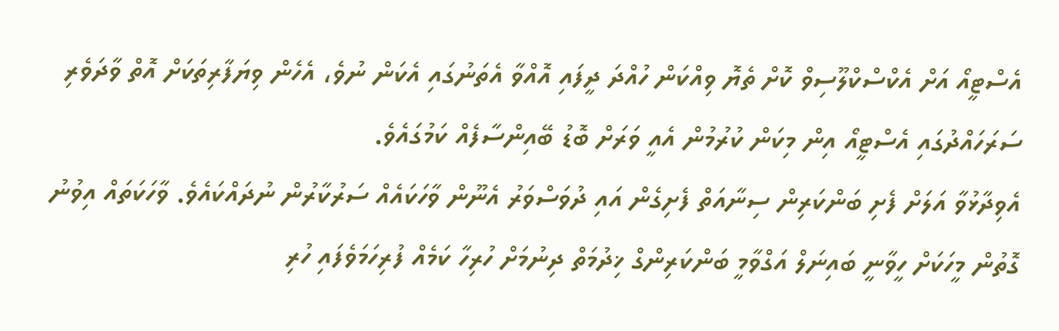އެސްޓީއޯ އަށް އެކްސްކްލޫސިވް ކޮށް ތެޔޮ ވިއްކަން ހުއްދަ ދީފައި އޮއްވާ އެތަނުގައި އެކަން ނުވެ، އެހެން ވިޔަފާރިތަކަށް އޮތް ވާދަވެރި ސަރަހައްދުގައި އެސްޓީއޯ އިން މިކަން ކުރުމުން އެއީ ވަރަށް ބޮޑު ބޭއިންސާފެއް ކަމުގައެވެ.
އެވިދާޅުވާ އަލަށް ފެށި ބަންކަރިން ސިނާއަތް ފެށިގެން އައި ދުވަސްވަރު އެނޫން ވާހަކައެއް ސަރުކާރުން ނުދައްކައެވެ. ވާހަކަތައް އިވުނު ގޮތުން މީހަކަށް ހީވާނީ ބައިނަލް އަގްވާމީ ބަންކަރިންގް ޚިދުމަތް ދިނުމަށް ހުރިހާ ކަމެއް ފުރިހަމަވެފައި ހުރި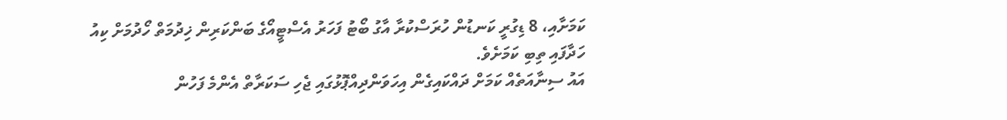ކަމަށާއި، 8 ޑިގުރީ ކަނޑުން ހުރަސްކުރާ އާގު ބޯޓު ފަހަރު އެސްޓީއޯގެ ބަންކަރިން ޚިދުމަތް ހޯދުމަށް ކިއު ހަދާފައި ތިބި ކަމަށެވެ.
އައު ސިނާއަތެއް ކަމަށް ދައްކައިގެން އިހަވަންދިއްޕޮޅުގައި ޖެހި ސަކަރާތް އެންމެ ފަހުން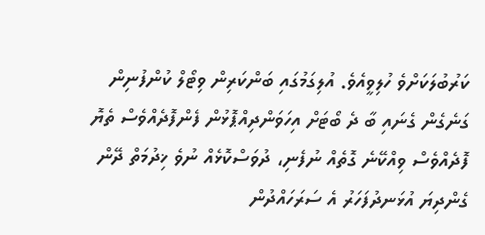ކަރުބުލަކަށްވެ ހުލިވީއެވެ. އުލިގަމުގައި ބަންކަރިން ވިޓޯލް ކުންފުނިން ގަނެގެން ގެނައި ބާ ދެ ބޯޓަށް އިހަވަންދިއްޕޮޅުން ފެންފޮދެއްވެސް ތެޔޮ ފޮދެއްވެސް ވިއްކޭނެ ގޮތެއް ނުފެނި، ދުވަސްކޮޅެއް ނުވެ ޚިދުމަތް ދޭން ގެންދިޔަ އުޅަނދުފަހަރު އެ ސަރަހައްދުން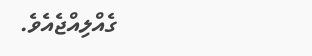ގެއްލިއްޖެއެވެ.